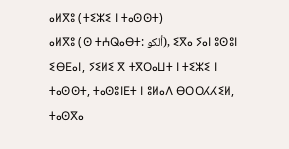ⴰⵍⴳⵓ (ⵜⵉⵣⵉ ⵏ ⵜⴰⵙⵙⵜ)
ⴰⵍⴳⵓ (ⵙ ⵜⵄⵕⴰⴱⵜ: ألكو), ⵉⴳⴰ ⵢⴰⵏ ⵓⵙⵓⵏ ⵉⴱⴹⴰⵏ, ⵢⵉⵍⵉ ⴳ ⵜⴳⵔⴰⵡⵜ ⵏ ⵜⵉⵣⵉ ⵏ ⵜⴰⵙⵙⵜ, ⵜⴰⵙⵓⵏⴹⵜ ⵏ ⵓⵍⴰⴷ ⴱⵔⵔⵃⵃⵉⵍ, ⵜⴰⵙⴳⴰ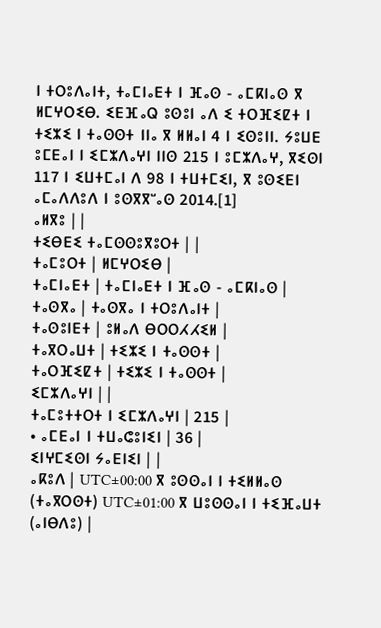ⵏ ⵜⵔⵓⴷⴰⵏⵜ, ⵜⴰⵎⵏⴰⴹⵜ ⵏ ⴼⴰⵙ - ⴰⵎⴽⵏⴰⵙ ⴳ ⵍⵎⵖⵔⵉⴱ. ⵉⴹⴼⴰⵕ ⵓⵙⵓⵏ ⴰⴷ ⵉ ⵜⵔⴼⵉⵇⵜ ⵏ ⵜⵉⵣⵉ ⵏ ⵜⴰⵙⵙⵜ ⵏⵏⴰ ⴳ ⵍⵍⴰⵏ 4 ⵏ ⵉⵙⵓⵏⵏ. ⵢⵓⵡⴹ ⵓⵎⴹⴰⵏ ⵏ ⵉⵎⵣⴷⴰⵖⵏ ⵏⵏⵙ 215 ⵏ ⵓⵎⵣⴷⴰⵖ, ⴳⵉⵙⵏ 117 ⵏ ⵉⵡⵜⵎⴰⵏ ⴷ 98 ⵏ ⵜⵡⵜⵎⵉⵏ, ⴳ ⵓⵙⵉⴹⵏ ⴰⵎⴰⴷⴷⵓⴷ ⵏ ⵓⵙⴳⴳⵯⴰⵙ 2014.[1]
ⴰⵍⴳⵓ | |
ⵜⵉⴱⴹⵉ ⵜⴰⵎⵙⵙⵓⴳⵓⵔⵜ | |
ⵜⴰⵎⵓⵔⵜ | ⵍⵎⵖⵔⵉⴱ |
ⵜⴰⵎⵏⴰⴹⵜ | ⵜⴰⵎⵏⴰⴹⵜ ⵏ ⴼⴰⵙ - ⴰⵎⴽⵏⴰⵙ |
ⵜⴰⵙⴳⴰ | ⵜⴰⵙⴳⴰ ⵏ ⵜⵔⵓⴷⴰⵏⵜ |
ⵜⴰⵙⵓⵏⴹⵜ | ⵓⵍⴰⴷ ⴱⵔⵔⵃⵃⵉⵍ |
ⵜⴰⴳⵔⴰⵡⵜ | ⵜⵉⵣⵉ ⵏ ⵜⴰⵙⵙⵜ |
ⵜⴰⵔⴼⵉⵇⵜ | ⵜⵉⵣⵉ ⵏ ⵜⴰⵙⵙⵜ |
ⵉⵎⵣⴷⴰⵖⵏ | |
ⵜⴰⵎⵓⵜⵜⵔⵜ ⵏ ⵉⵎⵣⴷⴰⵖⵏ | 215 |
• ⴰⵎⴹⴰⵏ ⵏ ⵜⵡⴰⵛⵓⵏⵉⵏ | 36 |
ⵉⵏⵖⵎⵉⵙⵏ ⵢⴰⴹⵏⵉⵏ | |
ⴰⴽⵓⴷ | UTC±00:00 ⴳ ⵓⵙⵙⴰⵏ ⵏ ⵜⵉⵍⵍⴰⵙ (ⵜⴰⴳⵔⵙⵜ) UTC±01:00 ⴳ ⵡⵓⵙⵙⴰⵏ ⵏ ⵜⵉⴼⴰⵡⵜ (ⴰⵏⴱⴷⵓ) |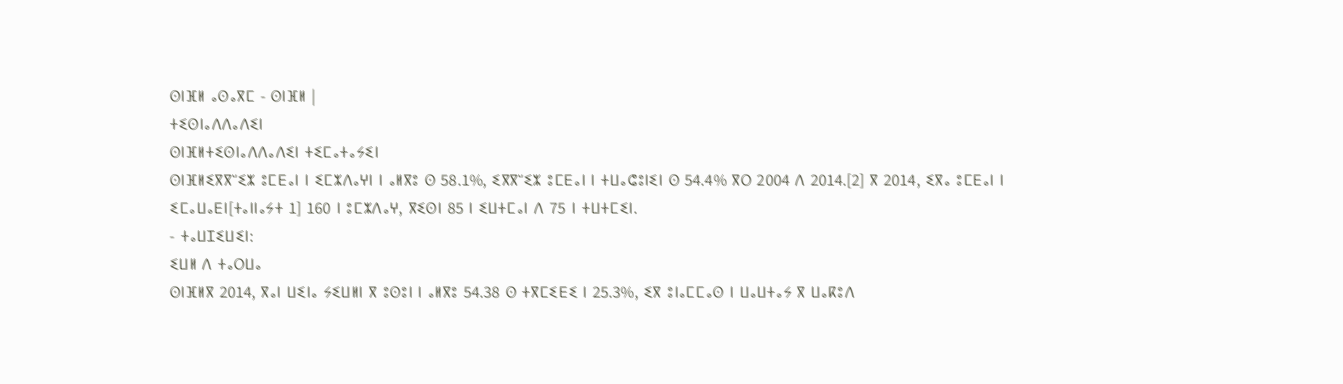ⵙⵏⴼⵍ ⴰⵙⴰⴳⵎ - ⵙⵏⴼⵍ |
ⵜⵉⵙⵏⴰⴷⴷⴰⴷⵉⵏ
ⵙⵏⴼⵍⵜⵉⵙⵏⴰⴷⴷⴰⴷⵉⵏ ⵜⵉⵎⴰⵜⴰⵢⵉⵏ
ⵙⵏⴼⵍⵉⴳⴳⵯⵉⵣ ⵓⵎⴹⴰⵏ ⵏ ⵉⵎⵣⴷⴰⵖⵏ ⵏ ⴰⵍⴳⵓ ⵙ 58.1%, ⵉⴳⴳⵯⵉⵣ ⵓⵎⴹⴰⵏ ⵏ ⵜⵡⴰⵛⵓⵏⵉⵏ ⵙ 54.4% ⴳⵔ 2004 ⴷ 2014.[2] ⴳ 2014, ⵉⴳⴰ ⵓⵎⴹⴰⵏ ⵏ ⵉⵎⴰⵡⴰⴹⵏ[ⵜⴰⵏⵏⴰⵢⵜ 1] 160 ⵏ ⵓⵎⵣⴷⴰⵖ, ⴳⵉⵙⵏ 85 ⵏ ⵉⵡⵜⵎⴰⵏ ⴷ 75 ⵏ ⵜⵡⵜⵎⵉⵏ.
- ⵜⴰⵡⵊⵉⵡⵉⵏ:
ⵉⵡⵍ ⴷ ⵜⴰⵔⵡⴰ
ⵙⵏⴼⵍⴳ 2014, ⴳⴰⵏ ⵡⵉⵏⴰ ⵢⵉⵡⵍⵏ ⴳ ⵓⵙⵓⵏ ⵏ ⴰⵍⴳⵓ 54.38 ⵙ ⵜⴳⵎⵉⴹⵉ ⵏ 25.3%, ⵉⴳ ⵓⵏⴰⵎⵎⴰⵙ ⵏ ⵡⴰⵡⵜⴰⵢ ⴳ ⵡⴰⴽⵓⴷ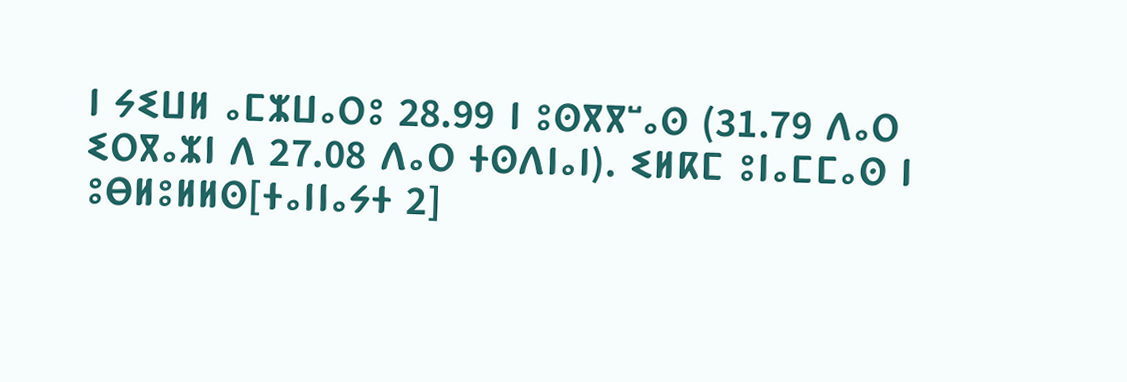ⵏ ⵢⵉⵡⵍ ⴰⵎⵣⵡⴰⵔⵓ 28.99 ⵏ ⵓⵙⴳⴳⵯⴰⵙ (31.79 ⴷⴰⵔ ⵉⵔⴳⴰⵣⵏ ⴷ 27.08 ⴷⴰⵔ ⵜⵙⴷⵏⴰⵏ). ⵉⵍⴽⵎ ⵓⵏⴰⵎⵎⴰⵙ ⵏ ⵓⴱⵍⵓⵍⵍⵙ[ⵜⴰⵏⵏⴰⵢⵜ 2]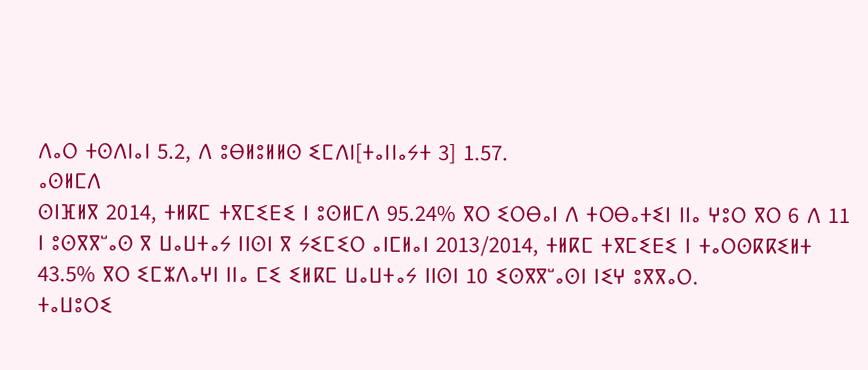ⴷⴰⵔ ⵜⵙⴷⵏⴰⵏ 5.2, ⴷ ⵓⴱⵍⵓⵍⵍⵙ ⵉⵎⴷⵏ[ⵜⴰⵏⵏⴰⵢⵜ 3] 1.57.
ⴰⵙⵍⵎⴷ
ⵙⵏⴼⵍⴳ 2014, ⵜⵍⴽⵎ ⵜⴳⵎⵉⴹⵉ ⵏ ⵓⵙⵍⵎⴷ 95.24% ⴳⵔ ⵉⵔⴱⴰⵏ ⴷ ⵜⵔⴱⴰⵜⵉⵏ ⵏⵏⴰ ⵖⵓⵔ ⴳⵔ 6 ⴷ 11 ⵏ ⵓⵙⴳⴳⵯⴰⵙ ⴳ ⵡⴰⵡⵜⴰⵢ ⵏⵏⵙⵏ ⴳ ⵢⵉⵎⵉⵔ ⴰⵏⵎⵍⴰⵏ 2013/2014, ⵜⵍⴽⵎ ⵜⴳⵎⵉⴹⵉ ⵏ ⵜⴰⵔⵙⴽⴽⵉⵍⵜ 43.5% ⴳⵔ ⵉⵎⵣⴷⴰⵖⵏ ⵏⵏⴰ ⵎⵉ ⵉⵍⴽⵎ ⵡⴰⵡⵜⴰⵢ ⵏⵏⵙⵏ 10 ⵉⵙⴳⴳⵯⴰⵙⵏ ⵏⵉⵖ ⵓⴳⴳⴰⵔ.
ⵜⴰⵡⵓⵔⵉ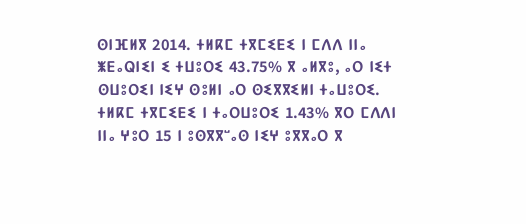ⵙⵏⴼⵍⴳ 2014. ⵜⵍⴽⵎ ⵜⴳⵎⵉⴹⵉ ⵏ ⵎⴷⴷ ⵏⵏⴰ ⵥⴹⴰⵕⵏⵉⵏ ⵉ ⵜⵡⵓⵔⵉ 43.75% ⴳ ⴰⵍⴳⵓ, ⴰⵔ ⵏⵉⵜ ⵙⵡⵓⵔⵉⵏ ⵏⵉⵖ ⵙⵓⵍⵏ ⴰⵔ ⵙⵉⴳⴳⵉⵍⵏ ⵜⴰⵡⵓⵔⵉ. ⵜⵍⴽⵎ ⵜⴳⵎⵉⴹⵉ ⵏ ⵜⴰⵔⵡⵓⵔⵉ 1.43% ⴳⵔ ⵎⴷⴷⵏ ⵏⵏⴰ ⵖⵓⵔ 15 ⵏ ⵓⵙⴳⴳⵯⴰⵙ ⵏⵉⵖ ⵓⴳⴳⴰⵔ ⴳ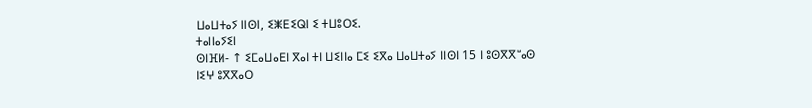ⵡⴰⵡⵜⴰⵢ ⵏⵏⵙⵏ, ⵉⵥⴹⵉⵕⵏ ⵉ ⵜⵡⵓⵔⵉ.
ⵜⴰⵏⵏⴰⵢⵉⵏ
ⵙⵏⴼⵍ- ↑ ⵉⵎⴰⵡⴰⴹⵏ ⴳⴰⵏ ⵜⵏ ⵡⵉⵏⵏⴰ ⵎⵉ ⵉⴳⴰ ⵡⴰⵡⵜⴰⵢ ⵏⵏⵙⵏ 15 ⵏ ⵓⵙⴳⴳⵯⴰⵙ ⵏⵉⵖ ⵓⴳⴳⴰⵔ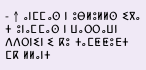- ↑ ⴰⵏⵎⵎⴰⵙ ⵏ ⵓⴱⵍⵓⵍⵍⵙ ⵉⴳⴰ ⵜ ⵓⵏⴰⵎⵎⴰⵙ ⵏ ⵡⴰⵔⵔⴰⵡⵏ ⴷⴷⵔⵏⵉⵏ ⵉ ⴽⵓ ⵜⴰⵎⵟⵟⵓⴹⵜ ⵎⴽ ⵍⵍⴰⵏⵜ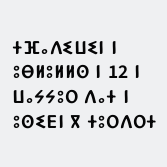ⵜⴼⴰⴷⵉⵡⵉⵏ ⵏ ⵓⴱⵍⵓⵍⵍⵙ ⵏ 12 ⵏ ⵡⴰⵢⵢⵓⵔ ⴷⴰⵜ ⵏ ⵓⵙⵉⴹⵏ ⴳ ⵜⵓⵔⴷⵔⵜ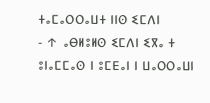ⵜⴰⵎⴰⵔⵔⴰⵡⵜ ⵏⵏⵙ ⵉⵎⴷⵏ
- ↑ ⴰⴱⵍⵓⵍⵙ ⵉⵎⴷⵏ ⵉⴳⴰ ⵜ ⵓⵏⴰⵎⵎⴰⵙ ⵏ ⵓⵎⴹⴰⵏ ⵏ ⵡⴰⵔⵔⴰⵡⵏ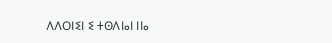ⴷⴷⵔⵏⵉⵏ ⵉ ⵜⵙⴷⵏⴰⵏ ⵏⵏⴰ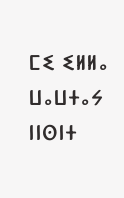ⵎⵉ ⵉⵍⵍⴰ ⵡⴰⵡⵜⴰⵢ ⵏⵏⵙⵏⵜ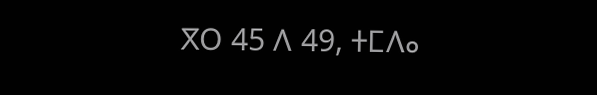ⴳⵔ 45 ⴷ 49, ⵜⵎⴷⴰ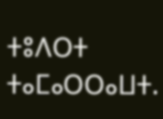ⵜⵓⴷⵔⵜ ⵜⴰⵎⴰⵔⵔⴰⵡⵜ.